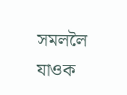সমললৈ যাওক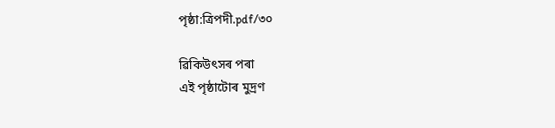পৃষ্ঠা:ত্ৰিপদী.pdf/৩০

ৱিকিউৎসৰ পৰা
এই পৃষ্ঠাটোৰ মুদ্ৰণ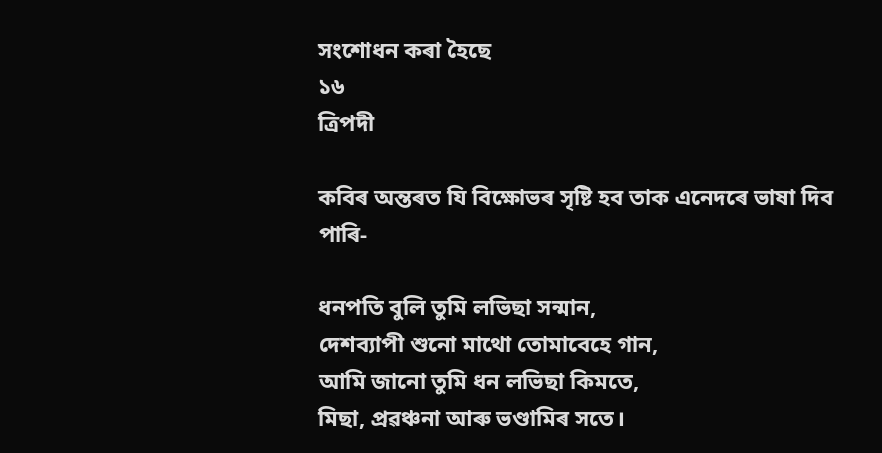সংশোধন কৰা হৈছে
১৬
ত্রিপদী

কবিৰ অন্তৰত যি বিক্ষোভৰ সৃষ্টি হব তাক এনেদৰে ভাষা দিব পাৰি-

ধনপতি বুলি তুমি লভিছা সন্মান,
দেশব্যাপী শুনো মাথো তোমাবেহে গান,
আমি জানো তুমি ধন লভিছা কিমতে,
মিছা, প্ৰৱঞ্চনা আৰু ভণ্ডামিৰ সতে।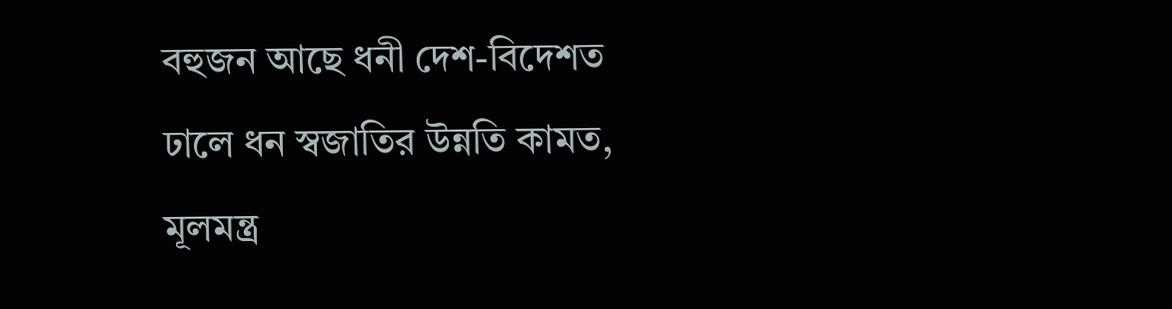বহুজন আছে ধনী দেশ-বিদেশত
ঢালে ধন স্বজাতির উন্নতি কামত,
মূলমন্ত্ৰ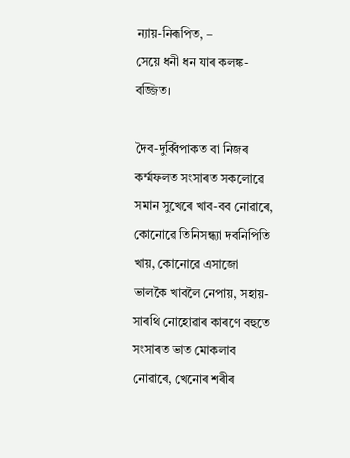ন্যায়-নিৰূপিত, –
সেয়ে ধনী ধন যাৰ কলঙ্ক-বজ্জিত।

দৈব-দুৰ্ব্বিপাকত বা নিজৰ কৰ্ম্মফলত সংসাৰত সকলোৱে সমান সুখেৰে খাব-বব নোৱাৰে, কোনোৱে তিনিসন্ধ্যা দবনিপিতি খায়, কোনোৱে এসাজো ভালকৈ খাবলৈ নেপায়, সহায়-সাৰথি নোহোৱাৰ কাৰণে বহুতে সংসাৰত ভাত মোকলাব নোৱাৰে, খেনোৰ শৰীৰ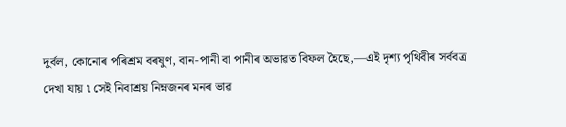দুৰ্বল, কোনোৰ পৰিশ্ৰম বৰষুণ, বান-পানী বা পানীৰ অভাৱত বিফল হৈছে,—এই দৃশ্য পৃথিবীৰ সর্ববত্র দেখা যায় ৷ সেই নিবাশ্রয় নিম্নজনৰ মনৰ ভাৱ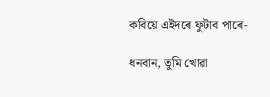কবিয়ে এইদৰে ফুটাব পাৰে-

ধনবান, তুমি খোৱা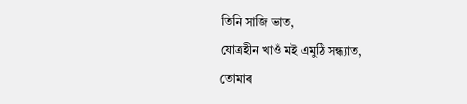তিনি সাজি ভাত,
যোত্রহীন খাওঁ মই এমুঠি সন্ধ্যাত,
তোমাৰ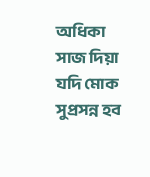অধিকা সাজ দিয়া যদি মোক
সুপ্রসন্ন হব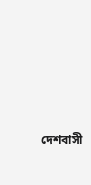দেশবাসী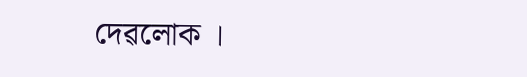দেৱলোক ।